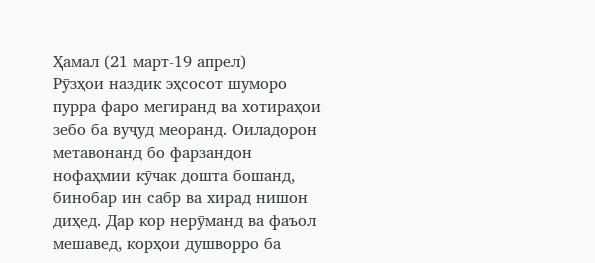Ҳамал (21 март-19 апрел)
Рӯзҳои наздик эҳсосот шуморо пурра фаро мегиранд ва хотираҳои зебо ба вуҷуд меоранд. Оиладорон метавонанд бо фарзандон нофаҳмии кӯчак дошта бошанд, бинобар ин сабр ва хирад нишон диҳед. Дар кор нерӯманд ва фаъол мешавед, корҳои душворро ба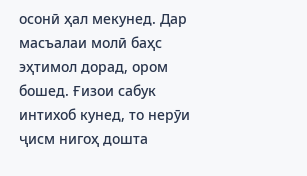осонӣ ҳал мекунед. Дар масъалаи молӣ баҳс эҳтимол дорад, ором бошед. Ғизои сабук интихоб кунед, то нерӯи ҷисм нигоҳ дошта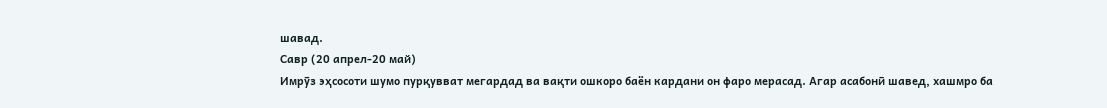шавад.
Савр (20 апрел-20 май)
Имрӯз эҳсосоти шумо пурқувват мегардад ва вақти ошкоро баён кардани он фаро мерасад. Агар асабонӣ шавед, хашмро ба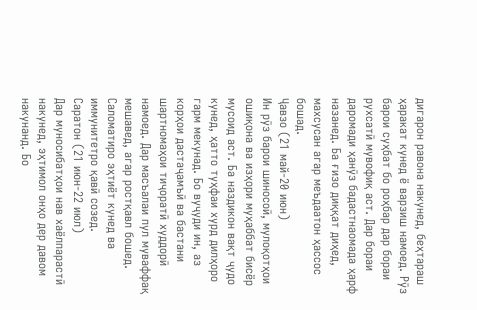дигарон равона накунед, беҳтараш ҳаракат кунед ё варзиш намоед. Рӯз барои суҳбат бо роҳбар дар бораи рухсатӣ мувофиқ аст. Дар бораи даромади ҳанӯз бадастнаомада ҳарф назанед. Ба ғизо диққат диҳед, махсусан агар меъдаатон ҳассос бошад.
Ҷавзо (21 май-20 июн)
Ин рӯз барои шиносоӣ, мулоқотҳои ошиқона ва изҳори муҳаббат бисёр мусоид аст. Ба наздикон вақт ҷудо кунед, ҳатто туҳфаи хурд дилҳоро гарм мекунад. Бо вуҷуди ин, аз корҳои дастаҷамъӣ ва бастани шартномаҳои тиҷоратӣ худдорӣ намоед. Дар масъалаи пул муваффақ мешавед, агар ростқавл бошед. Саломатиро эҳтиёт кунед ва иммунитетро қавӣ созед.
Саратон (21 июн-22 июл)
Дар муносибатҳои нав хаёлпарастӣ накунед, эҳтимол онҳо дер давом накунанд. Бо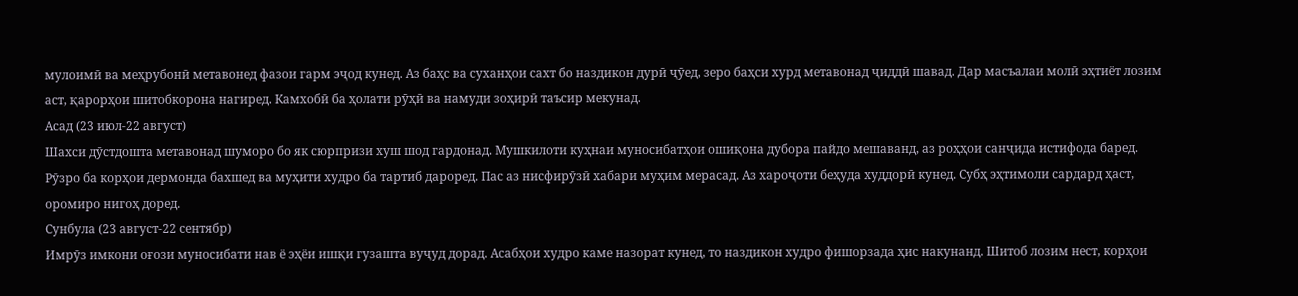мулоимӣ ва меҳрубонӣ метавонед фазои гарм эҷод кунед. Аз баҳс ва суханҳои сахт бо наздикон дурӣ ҷӯед, зеро баҳси хурд метавонад ҷиддӣ шавад. Дар масъалаи молӣ эҳтиёт лозим аст, қарорҳои шитобкорона нагиред. Камхобӣ ба ҳолати рӯҳӣ ва намуди зоҳирӣ таъсир мекунад.
Асад (23 июл-22 август)
Шахси дӯстдошта метавонад шуморо бо як сюрпризи хуш шод гардонад. Мушкилоти куҳнаи муносибатҳои ошиқона дубора пайдо мешаванд, аз роҳҳои санҷида истифода баред. Рӯзро ба корҳои дермонда бахшед ва муҳити худро ба тартиб дароред. Пас аз нисфирӯзӣ хабари муҳим мерасад. Аз хароҷоти беҳуда худдорӣ кунед. Субҳ эҳтимоли сардард ҳаст, оромиро нигоҳ доред.
Сунбула (23 август-22 сентябр)
Имрӯз имкони оғози муносибати нав ё эҳёи ишқи гузашта вуҷуд дорад. Асабҳои худро каме назорат кунед, то наздикон худро фишорзада ҳис накунанд. Шитоб лозим нест, корҳои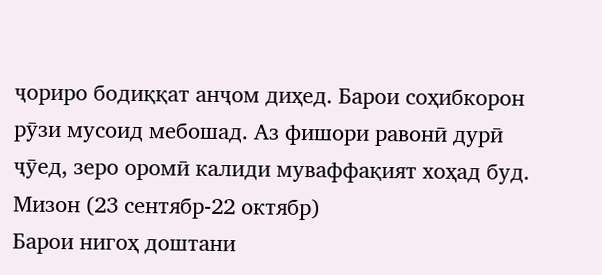ҷориро бодиққат анҷом диҳед. Барои соҳибкорон рӯзи мусоид мебошад. Аз фишори равонӣ дурӣ ҷӯед, зеро оромӣ калиди муваффақият хоҳад буд.
Мизон (23 сентябр-22 октябр)
Барои нигоҳ доштани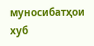муносибатҳои хуб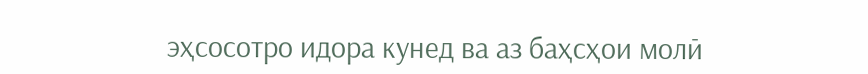эҳсосотро идора кунед ва аз баҳсҳои молӣ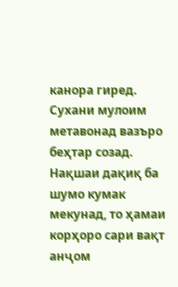канора гиред. Сухани мулоим метавонад вазъро беҳтар созад. Нақшаи дақиқ ба шумо кумак мекунад, то ҳамаи корҳоро сари вақт анҷом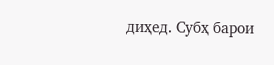диҳед. Субҳ барои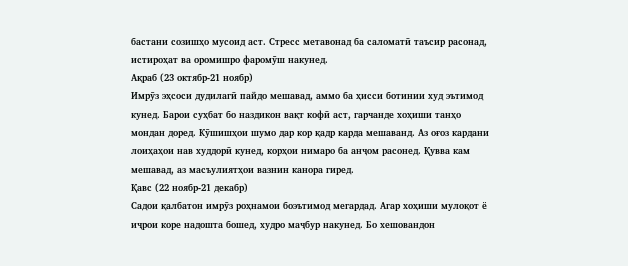бастани созишҳо мусоид аст. Стресс метавонад ба саломатӣ таъсир расонад, истироҳат ва оромишро фаромӯш накунед.
Ақраб (23 октябр-21 ноябр)
Имрӯз эҳсоси дудилагӣ пайдо мешавад, аммо ба ҳисси ботинии худ эътимод кунед. Барои суҳбат бо наздикон вақт кофӣ аст, гарчанде хоҳиши танҳо мондан доред. Кӯшишҳои шумо дар кор қадр карда мешаванд. Аз оғоз кардани лоиҳаҳои нав худдорӣ кунед, корҳои нимаро ба анҷом расонед. Қувва кам мешавад, аз масъулиятҳои вазнин канора гиред.
Қавс (22 ноябр-21 декабр)
Садои қалбатон имрӯз роҳнамои боэътимод мегардад. Агар хоҳиши мулоқот ё иҷрои коре надошта бошед, худро маҷбур накунед. Бо хешовандон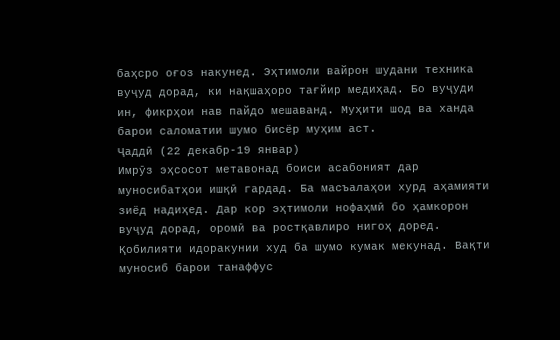баҳсро оғоз накунед. Эҳтимоли вайрон шудани техника вуҷуд дорад, ки нақшаҳоро тағйир медиҳад. Бо вуҷуди ин, фикрҳои нав пайдо мешаванд. Муҳити шод ва ханда барои саломатии шумо бисёр муҳим аст.
Ҷаддӣ (22 декабр-19 январ)
Имрӯз эҳсосот метавонад боиси асабоният дар муносибатҳои ишқӣ гардад. Ба масъалаҳои хурд аҳамияти зиёд надиҳед. Дар кор эҳтимоли нофаҳмӣ бо ҳамкорон вуҷуд дорад, оромӣ ва ростқавлиро нигоҳ доред. Қобилияти идоракунии худ ба шумо кумак мекунад. Вақти муносиб барои танаффус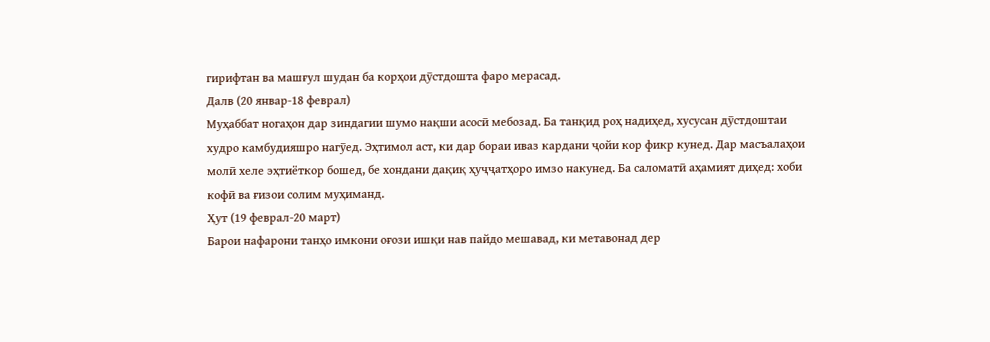гирифтан ва машғул шудан ба корҳои дӯстдошта фаро мерасад.
Далв (20 январ-18 феврал)
Муҳаббат ногаҳон дар зиндагии шумо нақши асосӣ мебозад. Ба танқид роҳ надиҳед, хусусан дӯстдоштаи худро камбудияшро нагӯед. Эҳтимол аст, ки дар бораи иваз кардани ҷойи кор фикр кунед. Дар масъалаҳои молӣ хеле эҳтиёткор бошед, бе хондани дақиқ ҳуҷҷатҳоро имзо накунед. Ба саломатӣ аҳамият диҳед: хоби кофӣ ва ғизои солим муҳиманд.
Ҳут (19 феврал-20 март)
Барои нафарони танҳо имкони оғози ишқи нав пайдо мешавад, ки метавонад дер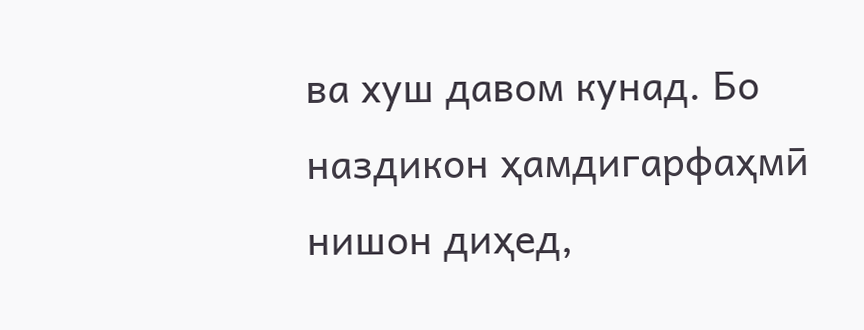ва хуш давом кунад. Бо наздикон ҳамдигарфаҳмӣ нишон диҳед,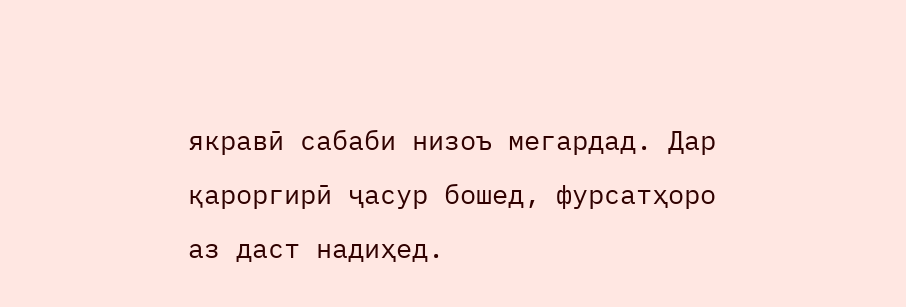якравӣ сабаби низоъ мегардад. Дар қароргирӣ ҷасур бошед, фурсатҳоро аз даст надиҳед.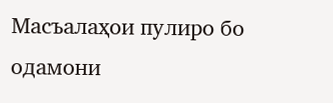Масъалаҳои пулиро бо одамони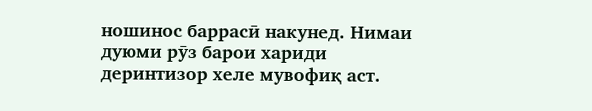ношинос баррасӣ накунед. Нимаи дуюми рӯз барои хариди деринтизор хеле мувофиқ аст.